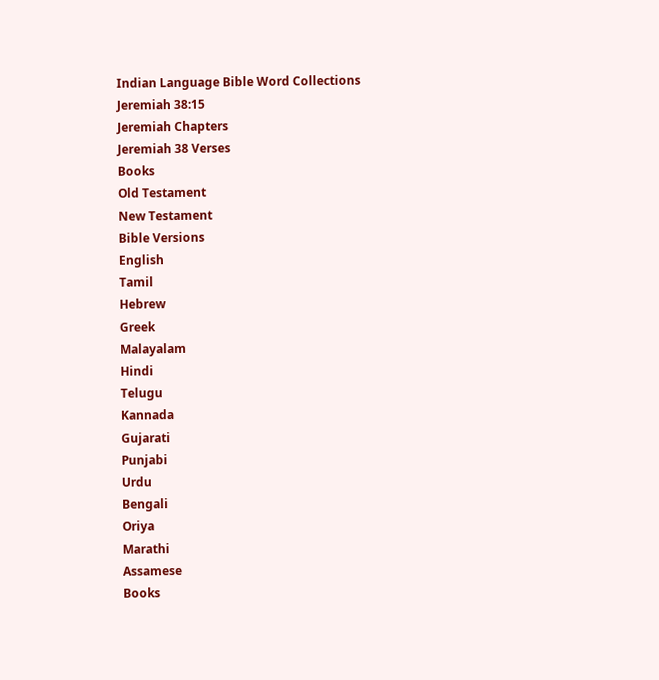Indian Language Bible Word Collections
Jeremiah 38:15
Jeremiah Chapters
Jeremiah 38 Verses
Books
Old Testament
New Testament
Bible Versions
English
Tamil
Hebrew
Greek
Malayalam
Hindi
Telugu
Kannada
Gujarati
Punjabi
Urdu
Bengali
Oriya
Marathi
Assamese
Books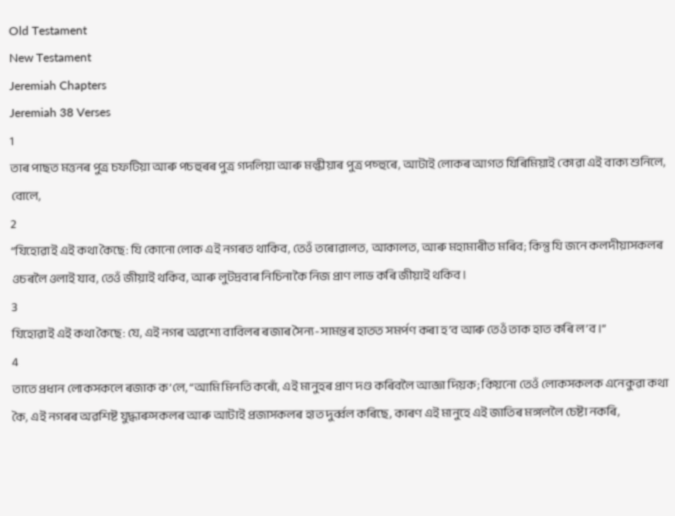Old Testament
New Testament
Jeremiah Chapters
Jeremiah 38 Verses
1
তাৰ পাছত মত্তনৰ পুত্ৰ চফটিয়া আৰু পচহুৰৰ পুত্ৰ গদলিয়া আৰু মল্কীয়াৰ পুত্ৰ পচ্হুৰে, আটাই লোকৰ আগত যিৰিমিয়াই কোৱা এই বাক্য শুনিলে, বোলে,
2
“যিহোৱাই এই কথা কৈছে: যি কোনো লোক এই নগৰত থাকিব, তেওঁ তৰোৱালত, আকালত, আৰু মহামাৰীত মৰিব; কিন্তু যি জনে কলদীয়াসকলৰ ওচৰলৈ ওলাই যাব, তেওঁ জীয়াই থকিব, আৰু লুটদ্ৰব্যৰ নিচিনাকৈ নিজ প্ৰাণ লাভ কৰি জীয়াই থকিব।
3
যিহোৱাই এই কথা কৈছে: যে, এই নগৰ অৱশ্যে বাবিলৰ ৰজাৰ সৈন্য-সামন্তৰ হাতত সমৰ্পণ কৰা হ’ব আৰু তেওঁ তাক হাত কৰি ল’ব।”
4
তাতে প্ৰধান লোকসকলে ৰজাক ক’লে, “আমি মিনতি কৰোঁ, এই মানুহৰ প্ৰাণ দণ্ড কৰিবলৈ আজ্ঞা দিয়ক; কিয়নো তেওঁ লোকসকলক এনেকুৱা কথা কৈ, এই নগৰৰ অৱশিষ্ট যুদ্ধাৰুসকলৰ আৰু আটাই প্ৰজাসকলৰ হাত দুৰ্ব্বল কৰিছে, কাৰণ এই মানুহে এই জাতিৰ মঙ্গললৈ চেষ্টা নকৰি,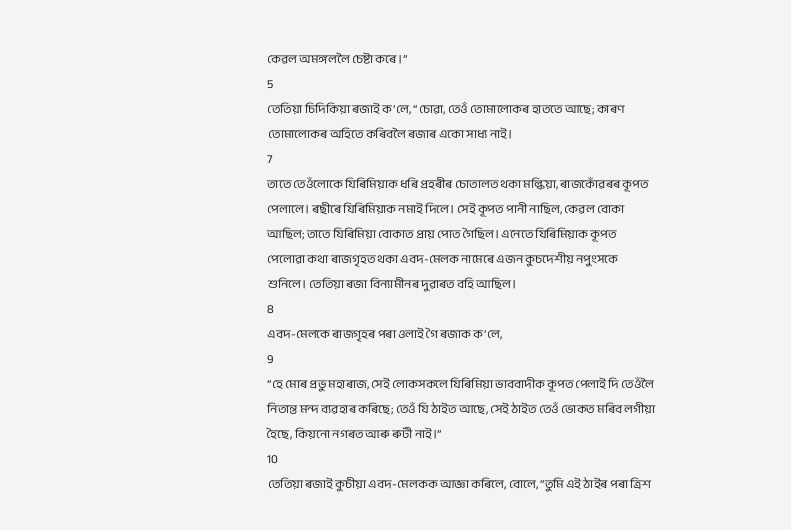কেৱল অমঙ্গললৈ চেষ্টা কৰে।”
5
তেতিয়া চিদিকিয়া ৰজাই ক’লে, “চোৱা, তেওঁ তোমালোকৰ হাততে আছে; কাৰণ তোমালোকৰ অহিতে কৰিবলৈ ৰজাৰ একো সাধ্য নাই।
7
তাতে তেওঁলোকে যিৰিমিয়াক ধৰি প্ৰহৰীৰ চোতালত থকা মল্কিয়া, ৰাজকোঁৱৰৰ কূপত পেলালে। ৰছীৰে যিৰিমিয়াক নমাই দিলে। সেই কূপত পানী নাছিল, কেৱল বোকা আছিল; তাতে যিৰিমিয়া বোকাত প্ৰায় পোত গৈছিল। এনেতে যিৰিমিয়াক কূপত পেলোৱা কথা ৰাজগৃহত থকা এবদ-মেলক নামেৰে এজন কুচদেশীয় নপুংসকে শুনিলে। তেতিয়া ৰজা বিন্যামীনৰ দুৱাৰত বহি আছিল।
8
এবদ-মেলকে ৰাজগৃহৰ পৰা ওলাই গৈ ৰজাক ক’লে,
9
“হে মোৰ প্ৰভু মহাৰাজ, সেই লোকসকলে যিৰিমিয়া ভাববাদীক কূপত পেলাই দি তেওঁলৈ নিতান্ত মন্দ ব্যৱহাৰ কৰিছে; তেওঁ যি ঠাইত আছে, সেই ঠাইত তেওঁ ভোকত মৰিব লগীয়া হৈছে, কিয়নো নগৰত আৰু ৰুটী নাই।”
10
তেতিয়া ৰজাই কুচীয়া এবদ-মেলকক আজ্ঞা কৰিলে, বোলে, “তুমি এই ঠাইৰ পৰা ত্ৰিশ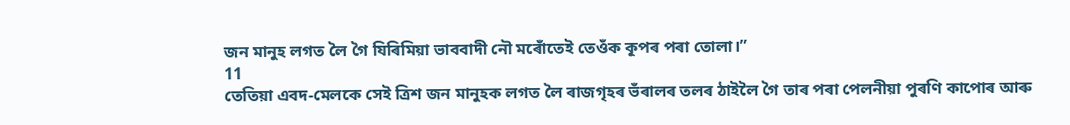জন মানুহ লগত লৈ গৈ যিৰিমিয়া ভাববাদী নৌ মৰোঁতেই তেওঁক কূপৰ পৰা তোলা।”
11
তেতিয়া এবদ-মেলকে সেই ত্ৰিশ জন মানুহক লগত লৈ ৰাজগৃহৰ ভঁৰালৰ তলৰ ঠাইলৈ গৈ তাৰ পৰা পেলনীয়া পুৰণি কাপোৰ আৰু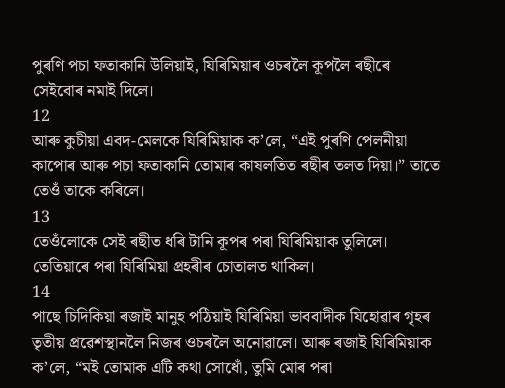পুৰণি পচা ফতাকানি উলিয়াই, যিৰিমিয়াৰ ওচৰলৈ কূপলৈ ৰছীৰে সেইবোৰ নমাই দিলে।
12
আৰু কুচীয়া এবদ-মেলকে যিৰিমিয়াক ক’লে, “এই পুৰণি পেলনীয়া কাপোৰ আৰু পচা ফতাকানি তোমাৰ কাষলতিত ৰছীৰ তলত দিয়া।” তাতে তেওঁ তাকে কৰিলে।
13
তেওঁলোকে সেই ৰছীত ধৰি টানি কূপৰ পৰা যিৰিমিয়াক তুলিলে। তেতিয়াৰে পৰা যিৰিমিয়া প্ৰহৰীৰ চোতালত থাকিল।
14
পাছে চিদিকিয়া ৰজাই মানুহ পঠিয়াই যিৰিমিয়া ভাববাদীক যিহোৱাৰ গৃহৰ তৃতীয় প্ৰৱেশস্থানলৈ নিজৰ ওচৰলৈ অনোৱালে। আৰু ৰজাই যিৰিমিয়াক ক’লে, “মই তোমাক এটি কথা সোধোঁ, তুমি মোৰ পৰা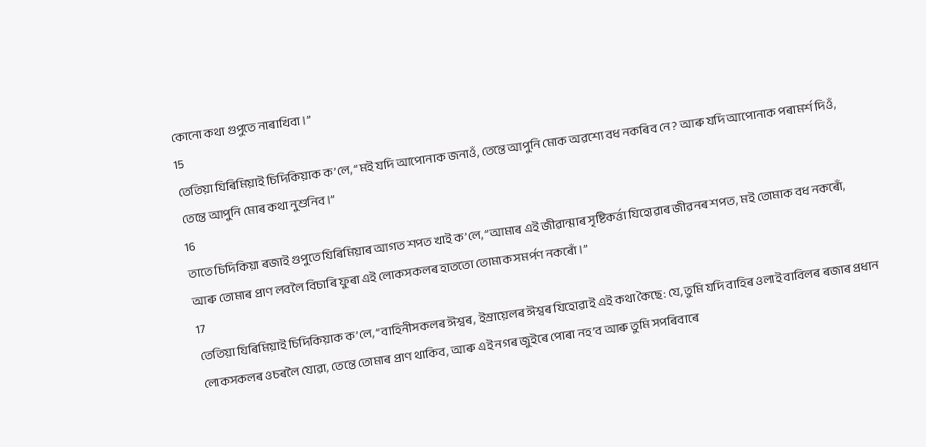কোনো কথা গুপুতে নাৰাখিবা।”
15
তেতিয়া যিৰিমিয়াই চিদিকিয়াক ক’লে, “মই যদি আপোনাক জনাওঁ, তেন্তে আপুনি মোক অৱশ্যে বধ নকৰিব নে? আৰু যদি আপোনাক পৰামৰ্শ দিওঁ, তেন্তে আপুনি মোৰ কথা নুশুনিব।”
16
তাতে চিদিকিয়া ৰজাই গুপুতে যিৰিমিয়াৰ আগত শপত খাই ক’লে, “আমাৰ এই জীৱান্মাৰ সৃষ্টিকৰ্ত্তা যিহোৱাৰ জীৱনৰ শপত, মই তোমাক বধ নকৰোঁ, আৰু তোমাৰ প্ৰাণ লবলৈ বিচাৰি ফুৰা এই লোকসকলৰ হাততো তোমাক সমৰ্পণ নকৰোঁ।”
17
তেতিয়া যিৰিমিয়াই চিদিকিয়াক ক’লে, “বাহিনীসকলৰ ঈশ্বৰ, ইস্ৰায়েলৰ ঈশ্বৰ যিহোৱাই এই কথা কৈছে: যে, তুমি যদি বাহিৰ ওলাই বাবিলৰ ৰজাৰ প্ৰধান লোকসকলৰ ওচৰলৈ যোৱা, তেন্তে তোমাৰ প্ৰাণ থাকিব, আৰু এই নগৰ জুইৰে পোৰা নহ’ব আৰু তুমি সপৰিবাৰে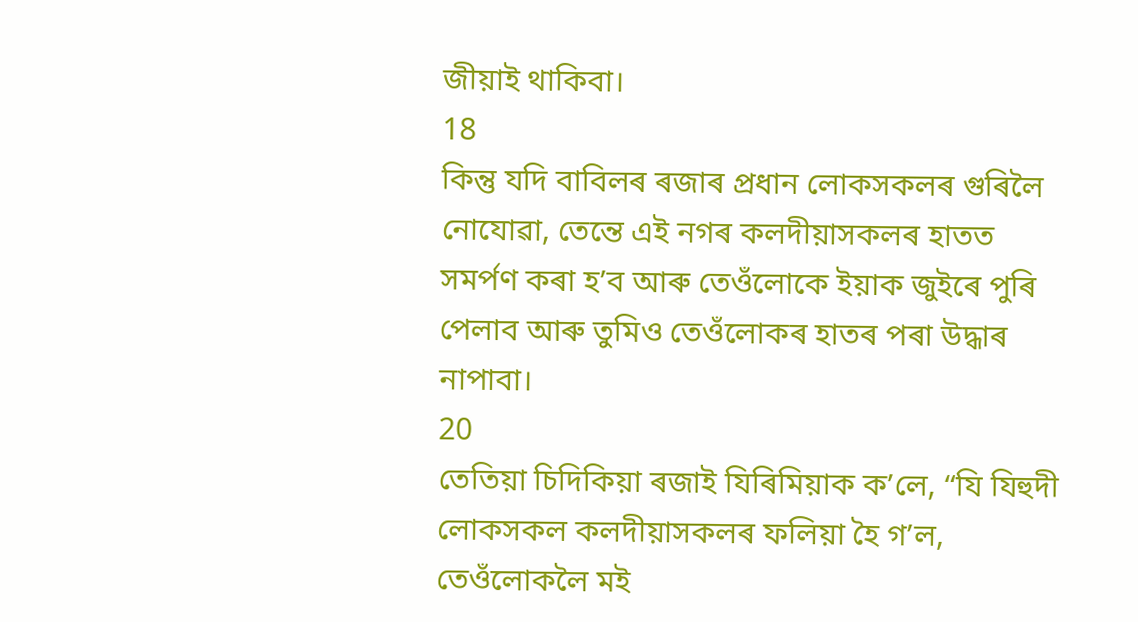জীয়াই থাকিবা।
18
কিন্তু যদি বাবিলৰ ৰজাৰ প্ৰধান লোকসকলৰ গুৰিলৈ নোযোৱা, তেন্তে এই নগৰ কলদীয়াসকলৰ হাতত সমৰ্পণ কৰা হ’ব আৰু তেওঁলোকে ইয়াক জুইৰে পুৰি পেলাব আৰু তুমিও তেওঁলোকৰ হাতৰ পৰা উদ্ধাৰ নাপাবা।
20
তেতিয়া চিদিকিয়া ৰজাই যিৰিমিয়াক ক’লে, “যি যিহুদী লোকসকল কলদীয়াসকলৰ ফলিয়া হৈ গ’ল, তেওঁলোকলৈ মই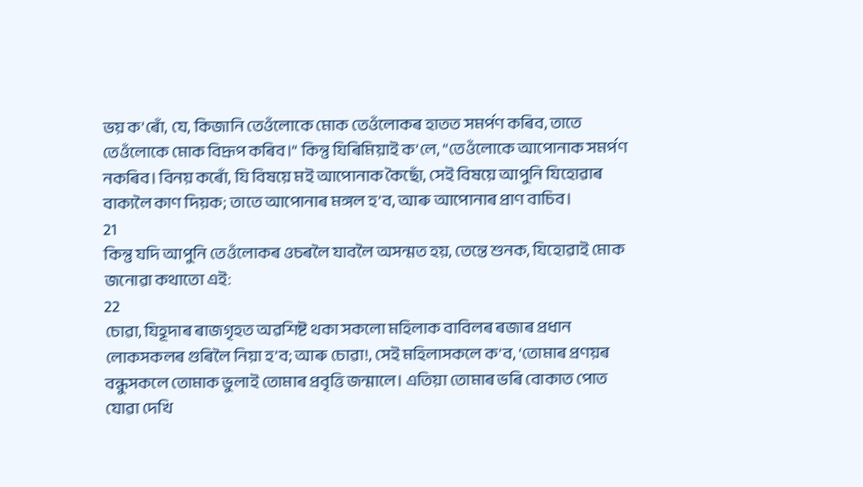ভয় ক’ৰোঁ, যে, কিজানি তেওঁলোকে মোক তেওঁলোকৰ হাতত সমৰ্পণ কৰিব, তাতে তেওঁলোকে মোক বিদ্ৰূপ কৰিব।” কিন্তু যিৰিমিয়াই ক’লে, “তেওঁলোকে আপোনাক সমৰ্পণ নকৰিব। বিনয় কৰোঁ, যি বিষয়ে মই আপোনাক কৈছোঁ, সেই বিষয়ে আপুনি যিহোৱাৰ বাক্যলৈ কাণ দিয়ক; তাতে আপোনাৰ মঙ্গল হ’ব, আৰু আপোনাৰ প্ৰাণ বাচিব।
21
কিন্তু যদি আপুনি তেওঁলোকৰ ওচৰলৈ যাবলৈ অসন্মত হয়, তেন্তে শুনক, যিহোৱাই মোক জনোৱা কথাতো এই:
22
চোৱা, যিহূদাৰ ৰাজগৃহত অৱশিষ্ট থকা সকলো মহিলাক বাবিলৰ ৰজাৰ প্ৰধান লোকসকলৰ গুৰিলৈ নিয়া হ’ব; আৰু চোৱা!, সেই মহিলাসকলে ক’ব, ‘তোমাৰ প্ৰণয়ৰ বন্ধুসকলে তোমাক ভুলাই তোমাৰ প্ৰবৃত্তি জন্মালে। এতিয়া তোমাৰ ভৰি বোকাত পোত যোৱা দেখি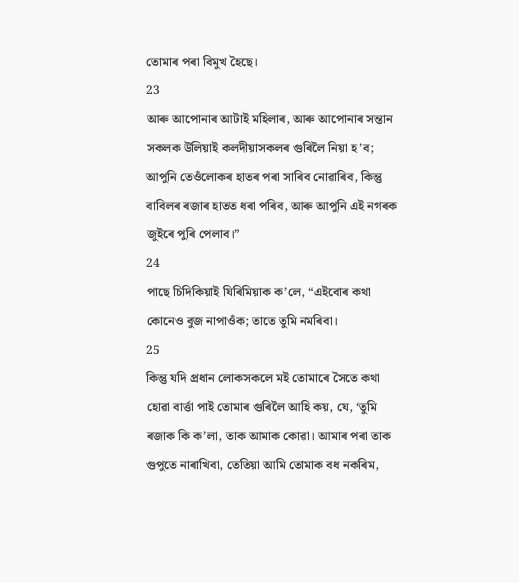তোমাৰ পৰা বিমুখ হৈছে।
23
আৰু আপোনাৰ আটাই মহিলাৰ, আৰু আপোনাৰ সন্তান সকলক উলিয়াই কলদীয়াসকলৰ গুৰিলৈ নিয়া হ’ব; আপুনি তেওঁলোকৰ হাতৰ পৰা সাৰিব নোৱাৰিব, কিন্তু বাবিলৰ ৰজাৰ হাতত ধৰা পৰিব, আৰু আপুনি এই নগৰক জুইৰে পুৰি পেলাব।”
24
পাছে চিদিকিয়াই যিৰিমিয়াক ক’লে, “এইবোৰ কথা কোনেও বুজ নাপাওঁক; তাতে তুমি নমৰিবা।
25
কিন্তু যদি প্ৰধান লোকসকলে মই তোমাৰে সৈতে কথা হোৱা বাৰ্ত্তা পাই তোমাৰ গুৰিলৈ আহি কয়, যে, ‘তুমি ৰজাক কি ক’লা, তাক আমাক কোৱা। আমাৰ পৰা তাক গুপুতে নাৰাখিবা, তেতিয়া আমি তোমাক বধ নকৰিম,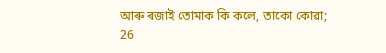আৰু ৰজাই তোমাক কি কলে, তাকো কোৱা;
26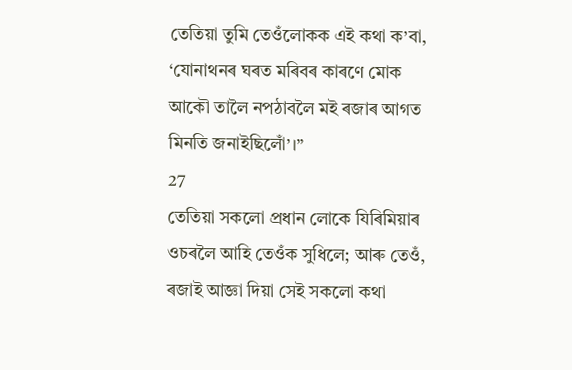তেতিয়া তুমি তেওঁলোকক এই কথা ক’বা, ‘যোনাথনৰ ঘৰত মৰিবৰ কাৰণে মোক আকৌ তালৈ নপঠাবলৈ মই ৰজাৰ আগত মিনতি জনাইছিলোঁ’।”
27
তেতিয়া সকলো প্ৰধান লোকে যিৰিমিয়াৰ ওচৰলৈ আহি তেওঁক সুধিলে; আৰু তেওঁ, ৰজাই আজ্ঞা দিয়া সেই সকলো কথা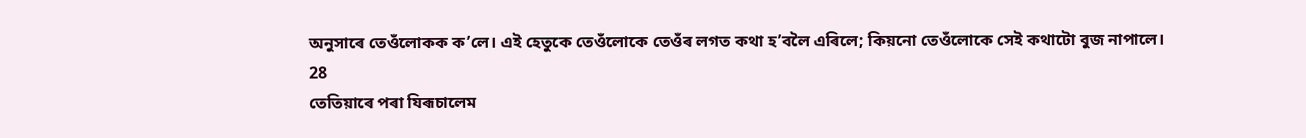অনুসাৰে তেওঁলোকক ক’লে। এই হেতুকে তেওঁলোকে তেওঁৰ লগত কথা হ’বলৈ এৰিলে; কিয়নো তেওঁলোকে সেই কথাটো বুজ নাপালে।
28
তেতিয়াৰে পৰা যিৰূচালেম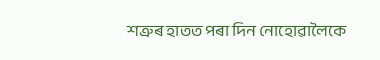শত্রুৰ হাতত পৰা দিন নোহোৱালৈকে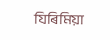যিৰিমিয়া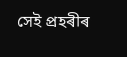সেই প্ৰহৰীৰ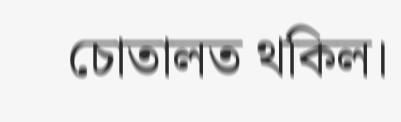চোতালত থকিল।